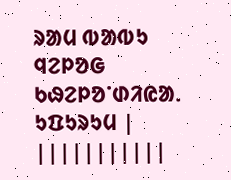ᱨᱟᱢ ᱵᱟᱵᱩ
ᱧᱮᱞᱚᱜ
ᱠᱷᱮᱞᱚᱸᱰᱤᱭᱟᱹ ᱩᱯᱩᱨᱩᱢ | |||||||||||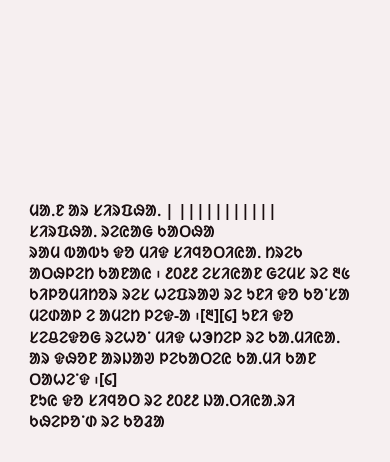ᱢᱟᱹᱱ ᱟᱨ ᱥᱤᱨᱯᱷᱟᱹ | |||||||||||
ᱥᱤᱨᱯᱷᱟᱹ ᱨᱮᱭᱟᱜ ᱠᱟᱛᱷᱟ
ᱨᱟᱢ ᱵᱟᱵᱩ ᱫᱚ ᱢᱤᱫ ᱥᱤᱧᱚᱛᱤᱭᱟᱹ ᱴᱨᱮᱠ ᱟᱛᱷᱞᱮᱴ ᱠᱟᱱᱟᱭ ᱾ ᱒᱐᱒᱒ ᱮᱥᱤᱭᱟᱱ ᱜᱮᱢᱥ ᱨᱮ ᱓᱕ ᱠᱤᱞᱚᱢᱤᱴᱚᱨ ᱨᱮᱥ ᱦᱮᱯᱨᱟᱣ ᱨᱮ ᱩᱱᱤ ᱫᱚ ᱠᱚᱸᱥᱟ ᱢᱮᱰᱟᱞ ᱮ ᱟᱢᱮᱴ ᱞᱮᱫ-ᱟ ᱾[᱓][᱔] ᱩᱱᱤ ᱫᱚ ᱥᱮᱪᱮᱫᱚᱜ ᱨᱮᱦᱚᱸ ᱢᱤᱫ ᱦᱳᱴᱮᱞ ᱨᱮ ᱠᱟᱹᱢᱤᱭᱟᱹ ᱟᱨ ᱫᱷᱚᱱ ᱟᱨᱡᱟᱣ ᱞᱮᱠᱟᱛᱮᱭ ᱠᱟᱹᱢᱤ ᱠᱟᱱ ᱛᱟᱦᱮᱸᱫ ᱾[᱔]
ᱱᱩᱭ ᱫᱚ ᱥᱤᱧᱚᱛ ᱨᱮ ᱒᱐᱒᱒ ᱡᱟᱹᱛᱤᱭᱟᱹᱨᱤ ᱠᱷᱮᱞᱚᱸᱰ ᱨᱮ ᱠᱚᱲᱟ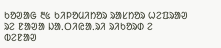ᱠᱚᱣᱟᱜ ᱓᱕ ᱠᱤᱞᱚᱢᱤᱴᱚᱨ ᱨᱟᱥᱴᱚᱨ ᱦᱮᱯᱨᱟᱣ ᱨᱮ ᱱᱟᱣᱟ ᱡᱟᱹᱛᱤᱭᱟᱹᱨᱤ ᱨᱤᱠᱚᱨᱰ ᱮ ᱵᱮᱱᱟᱣ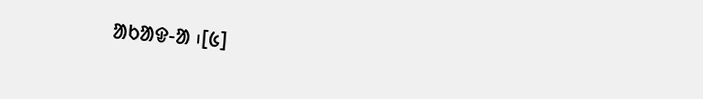ᱟᱠᱟᱫ-ᱟ ᱾[᱕]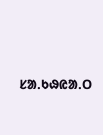ᱥᱟᱹᱠᱷᱭᱟᱹᱛ